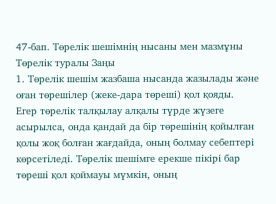47-бап. Төрелік шешімнің нысаны мен мазмұны Төрелік туралы Заңы
1. Төрелiк шешiм жазбаша нысанда жазылады және оған төрешiлер (жеке-дара төреші) қол қояды.
Егер төрелiк талқылау алқалы түрде жүзеге асырылса, онда қандай да бір төрешінің қойылған қолы жоқ болған жағдайда, оның болмау себептері көрсетіледі. Төрелік шешiмге ерекше пiкiрi бар төрешi қол қоймауы мүмкін, оның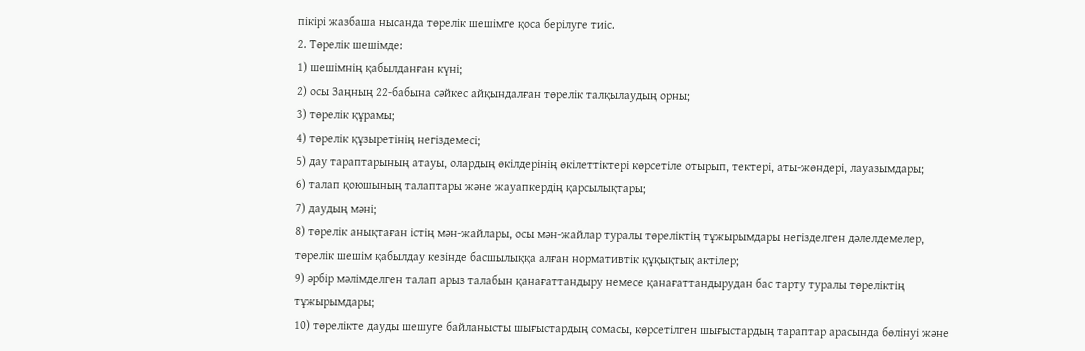пікірі жазбаша нысанда төрелік шешімге қоса берілуге тиіс.
2. Төрелік шешімде:
1) шешімнің қабылданған күні;
2) осы Заңның 22-бабына сәйкес айқындалған төрелік талқылаудың орны;
3) төрелік құрамы;
4) төрелік құзыретінің негіздемесі;
5) дау тараптарының атауы, олардың өкілдерінің өкілеттіктері көрсетіле отырып, тектері, аты-жөндері, лауазымдары;
6) талап қоюшының талаптары және жауапкердің қарсылықтары;
7) даудың мәні;
8) төрелік анықтаған істің мән-жайлары, осы мән-жайлар туралы төреліктің тұжырымдары негiзделген дәлелдемелер, төрелік шешiм қабылдау кезiнде басшылыққа алған нормативтiк құқықтық актiлер;
9) әрбiр мәлiмделген талап арыз талабын қанағаттандыру немесе қанағаттандырудан бас тарту туралы төреліктің тұжырымдары;
10) төрелікте дауды шешуге байланысты шығыстардың сомасы, көрсетілген шығыстардың тараптар арасында бөлiнуi және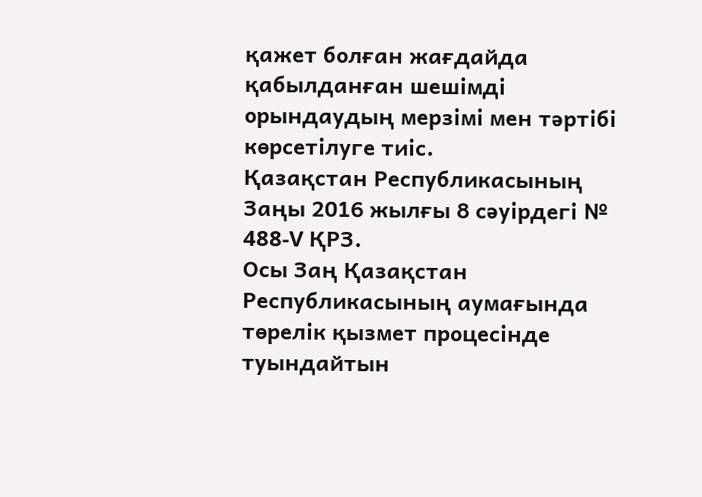қажет болған жағдайда қабылданған шешiмдi орындаудың мерзiмi мен тәртiбi көрсетiлуге тиiс.
Қазақстан Республикасының Заңы 2016 жылғы 8 сәуірдегі № 488-V ҚРЗ.
Осы Заң Қазақстан Республикасының аумағында төрелік қызмет процесінде туындайтын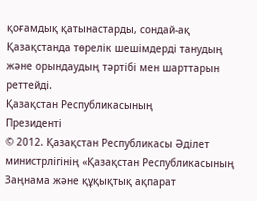қоғамдық қатынастарды, сондай-ақ Қазақстанда төрелік шешімдерді танудың және орындаудың тәртібі мен шарттарын реттейді.
Қазақстан Республикасының
Президенті
© 2012. Қазақстан Республикасы Әділет министрлігінің «Қазақстан Республикасының Заңнама және құқықтық ақпарат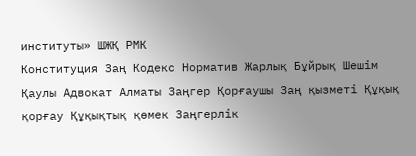институты» ШЖҚ РМК
Конституция Заң Кодекс Норматив Жарлық Бұйрық Шешім Қаулы Адвокат Алматы Заңгер Қорғаушы Заң қызметі Құқық қорғау Құқықтық қөмек Заңгерлік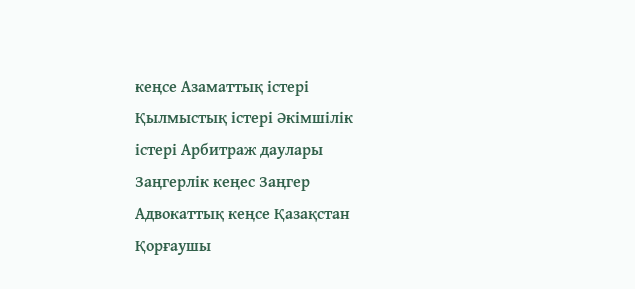кеңсе Азаматтық істері Қылмыстық істері Әкімшілік істері Арбитраж даулары Заңгерлік кеңес Заңгер Адвокаттық кеңсе Қазақстан Қорғаушы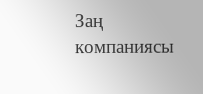Заң компаниясы